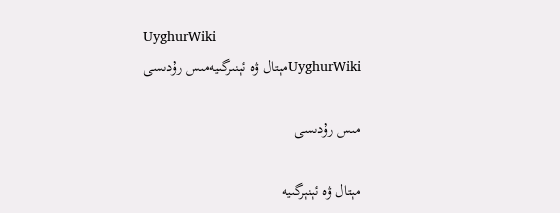UyghurWiki
UyghurWikiمېتال ۋە ئېنىرگىيەمىس رۇدىسى

مىس رۇدىسى

مېتال ۋە ئېنېرگىيە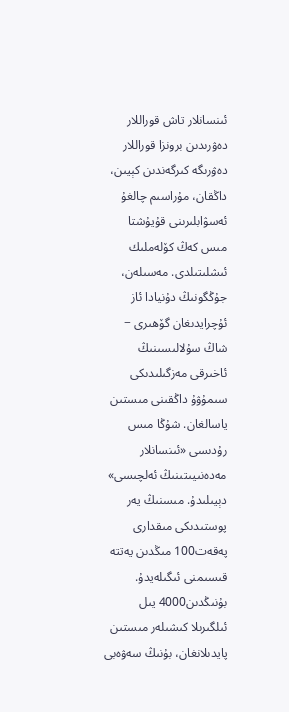ئىنسانلار تاش قوراللار دەۋرىدىن برونزا قوراللار دەۋرىگە كىرگەندىن كېيىن، داڭقان، مۇراسىم چالغۇ ئەسۋابلىرىنى قۇيۇشتا مىس كەڭ كۆلەملىك ئىشلىتىلدى. مەسىلەن، جۇڭگونىڭ دۇنيادا ئاز ئۇچرايدىغان گۆھىرى − شاڭ سۇلالىسىنىڭ ئاخىرقى مەزگىلىدىكى سىمۇۋۇ داڭقىنى مىستىن ياسالغان. شۇڭا مىس رۇدىسى «ئىنسانلار مەدەنىيىتىنىڭ ئەلچىسى» دېيىلىدۇ. مىسنىڭ يەر پوستىدىكى مىقدارى پەقەت100 مىڭدىن يەتتە قىسىمنى ئىگىلەيدۇ. بۇنىڭدىن4000 يىل ئىلگىرىلا كىشىلەر مىستىن پايدىلانغان، بۇنىڭ سەۋەبى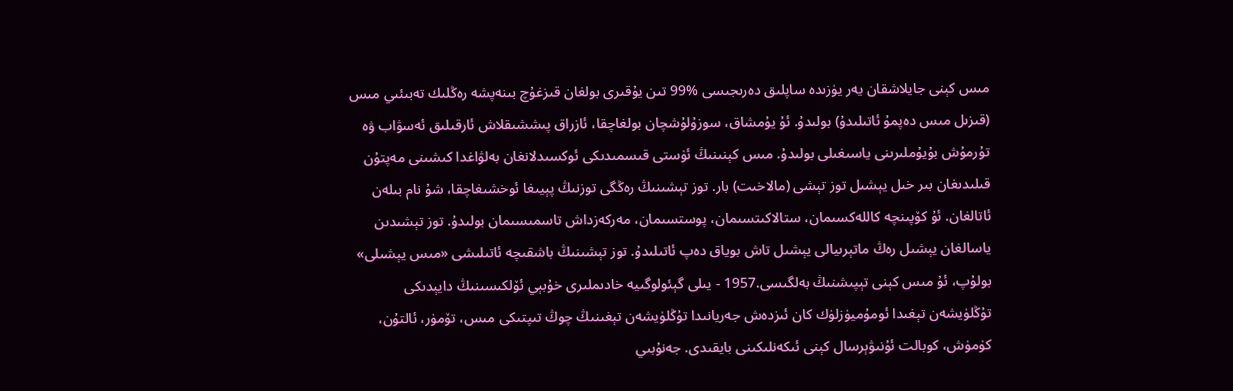مىس كېنى جايلاشقان يەر يۈزىدە ساپلىق دەرىجىسى %99 تىن يۇقىرى بولغان قىزغۇچ بىنەپشە رەڭلىك تەبىئىي مىس (قىزىل مىس دەپمۇ ئاتىلىدۇ) بولىدۇ. ئۇ يۇمشاق، سوزۇلۇشچان بولغاچقا، ئازراق پىششىقلاش ئارقىلىق ئەسۋاب ۋە تۇرمۇش بۇيۇملىرىنى ياسىغىلى بولىدۇ. مىس كېنىنىڭ ئۈستى قىسمىدىكى ئوكسىدلانغان بەلۋاغدا كىشىنى مەپتۇن قىلىدىغان بىر خىل يېشىل توز تېشى (مالاخىت) بار. توز تېشىنىڭ رەڭگى توزنىڭ پېيىغا ئوخشىغاچقا، شۇ نام بىلەن ئاتالغان. ئۇ كۆپىنچە كاللەكسىمان، ستالاكىتسىمان، پوستسىمان، مەركەزداش تاسمىسىمان بولىدۇ. توز تېشىدىن ياسالغان يېشىل رەڭ ماتېرىيالى يېشىل تاش بوياق دەپ ئاتىلىدۇ. توز تېشىنىڭ باشقىچە ئاتىلىشى «مىس يېشىلى» بولۇپ، ئۇ مىس كېنى تېپىشنىڭ بەلگىسى.1957 - يىلى گېئولوگىيە خادىملىرى خۇبېي ئۆلكىسىنىڭ دايېدىكى تۇڭلۈيشەن تېغىدا ئومۇميۈزلۈك كان ئىزدەش جەريانىدا تۇڭلۈيشەن تېغىنىڭ چوڭ تىپتىكى مىس، تۆمۈر، ئالتۇن، كۈمۈش، كوبالت ئۇنىۋېرسال كېنى ئىكەنلىكىنى بايقىدى. جەنۇبىي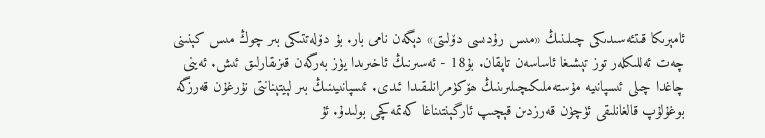ئامېرىكا قىتئەسىدىكى چىلىنىڭ «مىس رۇدىسى دۆلىتى» دېگەن نامى بار. بۇ دۆلەتتىكى بىر چوڭ مىس كېنىنى چەت ئەللىكلەر توز تېشىغا ئاساسەن تاپقان. بۇ18 - ئەسىرنىڭ ئاخىرىدا يۈز بەرگەن قىزىقارلىق ئىش. ئەينى چاغدا چىلى ئىسپانىيە مۇستەملىكىچىلىرىنىڭ ھۆكۈمرانلىقىدا ئىدى. ئىسپانىيىنىڭ بىر لېيتېنانتى نۇرغۇن قەرزگە بوغۇلۇپ قالغانلىقى ئۈچۈن قەرزدىن قېچىپ ئارگېنتىناغا كەتمەكچى بولىدۇ. ئۇ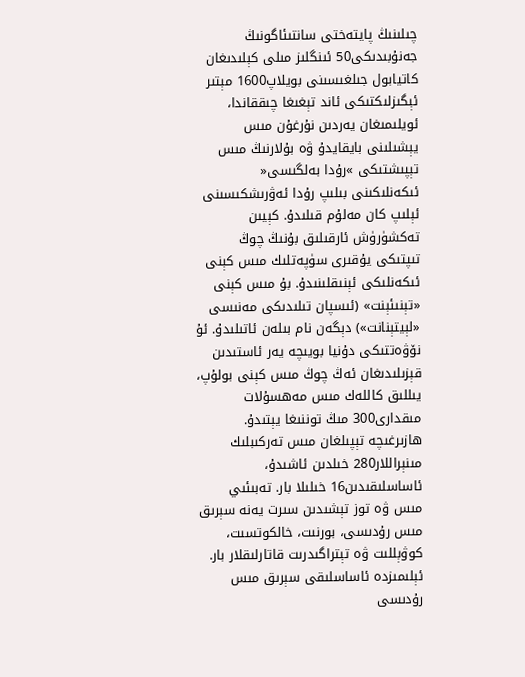چىلىنىڭ پايتەختى سانتىئاگونىڭ جەنۇبىدىكى50 ئىنگلىز مىلى كېلىدىغان كاتيابول جىلغىسىنى بويلاپ1600 مېتىر ئېگىزلىكتىكى ئاند تېغىغا چىققاندا، ئويلىمىغان يەردىن نۇرغۇن مىس يېشىلىنى بايقايدۇ ۋە بۇلارنىڭ مىس تېپىشتىكى »رۇدا بەلگىسى« ئىكەنلىكىنى بىلىپ رۇدا ئەۋرىشكىسىنى ئېلىپ كان مەلۇم قىلىدۇ. كېيىن تەكشۈرۈش ئارقىلىق بۇنىڭ چوڭ تىپتىكى يۇقىرى سۈپەتلىك مىس كېنى ئىكەنلىكى ئېنىقلىنىدۇ. بۇ مىس كېنى «تېنىئېنت» (ئىسپان تىلىدىكى مەنىسى «لېيتېنانت») دېگەن نام بىلەن ئاتىلىدۇ. ئۇ نۆۋەتتىكى دۇنيا بويىچە يەر ئاستىدىن قېزىلىدىغان ئەڭ چوڭ مىس كېنى بولۇپ، يىللىق كاللەك مىس مەھسۇلات مىقدارى300 مىڭ توننىغا يېتىدۇ. ھازىرغىچە تېپىلغان مىس تەركىبلىك مىنېراللار280 خىلدىن ئاشىدۇ، ئاساسلىقىدىن16 خىلىلا بار. تەبىئىي مىس ۋە توز تېشىدىن سىرت يەنە سېرىق مىس رۇدىسى، بورنىت، خالكوتسىت، كوۋېللىت ۋە تېتراگىدرىت قاتارلىقلار بار. ئېلىمىزدە ئاساسلىقى سېرىق مىس رۇدىسى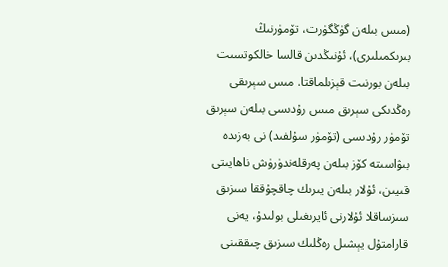(مىس بىلەن گۈڭگۈرت، تۆمۈرنىڭ بىرىكمىلىرى)، ئۇنىڭدىن قالسا خالكوتسىت بىلەن بورنىت قېزىلماقتا. مىس سېرىقى رەڭدىكى سېرىق مىس رۇدىسى بىلەن سېرىق تۆمۈر رۇدىسى (تۆمۈر سۇلفىد) نى بەزىدە بىۋاسىتە كۆز بىلەن پەرقلەندۈرۈش ناھايىتى قىيىن، ئۇلار بىلەن يىرىك چاقچۇققا سىزىق سىزساقلا ئۇلارنى ئايرىغىلى بولىدۇ، يەنى قارامتۇل يېشىل رەڭلىك سىزىق چىققىنى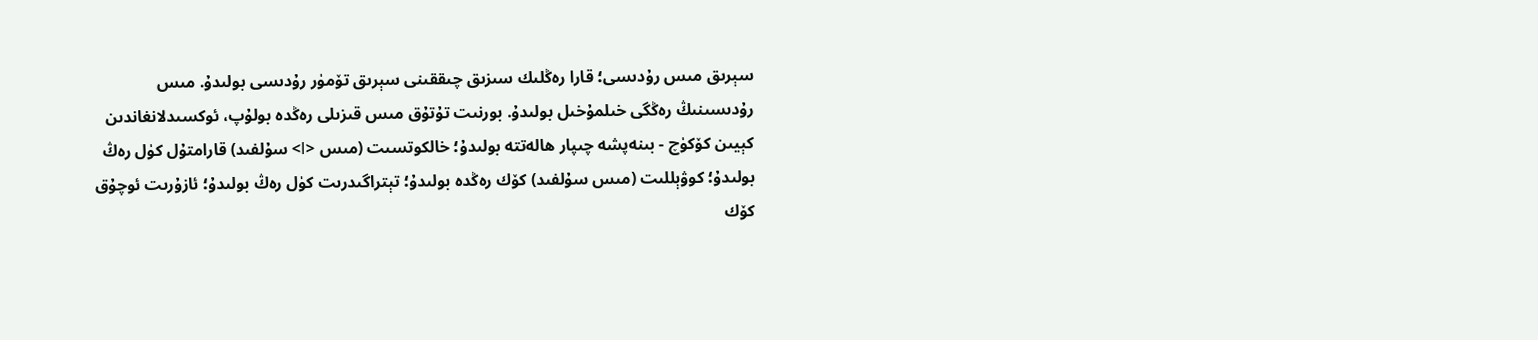سېرىق مىس رۇدىسى؛ قارا رەڭلىك سىزىق چىققىنى سېرىق تۆمۈر رۇدىسى بولىدۇ. مىس رۇدىسىنىڭ رەڭگى خىلمۇخىل بولىدۇ. بورنىت تۇتۇق مىس قىزىلى رەڭدە بولۇپ، ئوكسىدلانغاندىن كېيىن كۆكۈچ - بىنەپشە چىپار ھالەتتە بولىدۇ؛ خالكوتسىت (مىس <Ⅰ> سۇلفىد) قارامتۇل كۈل رەڭ بولىدۇ؛ كوۋېللىت (مىس سۇلفىد) كۆك رەڭدە بولىدۇ؛ تېتراگىدرىت كۈل رەڭ بولىدۇ؛ ئازۇرىت ئوچۇق كۆك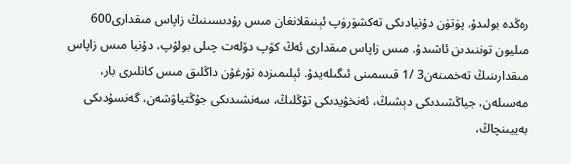رەڭدە بولىدۇ. پۈتۈن دۇنيادىكى تەكشۈرۈپ ئېنىقلانغان مىس رۇدىسىنىڭ زاپاس مىقدارى600 مىليون توننىدىن ئاشىدۇ. مىس زاپاس مىقدارى ئەڭ كۆپ دۆلەت چىلى بولۇپ، دۇنيا مىس زاپاس مىقدارىنىڭ تەخمىنەن3 /1 قىسمىنى ئىگىلەيدۇ. ئېلىمىزدە نۇرغۇن داڭلىق مىس كانلىرى بار، مەسىلەن، جياڭشىدىكى دېشىڭ، ئەنخۇيدىكى تۇڭلىڭ، سەنشىدىكى جۇڭتياۋشەن، گەنسۇدىكى بەييىنچاڭ،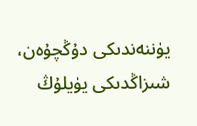يۈننەندىكى دۇڭچۇەن، شىزاڭدىكى يۈيلۇڭ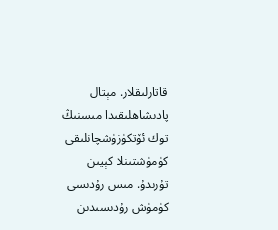قاتارلىقلار. مېتال پادىشاھلىقىدا مىسنىڭ توك ئۆتكۈزۈشچانلىقى كۈمۈشتىنلا كېيىن تۇرىدۇ. مىس رۇدىسى كۈمۈش رۇدىسىدىن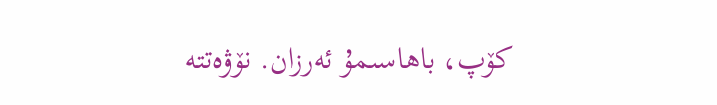كۆپ، باھاسىمۇ ئەرزان. نۆۋەتتە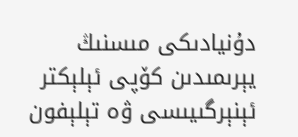دۇنيادىكى مىسنىڭ يېرىمىدىن كۆپى ئېلېكتر ئېنېرگىيىسى ۋە تېلېفون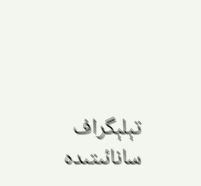تېلېگراف سانائىتىدە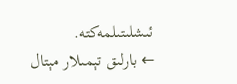ئىشلىتىلمەكتە.
← بارلىق تېمىلار مېتال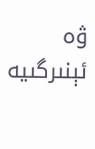ۋە ئېنىرگىيە